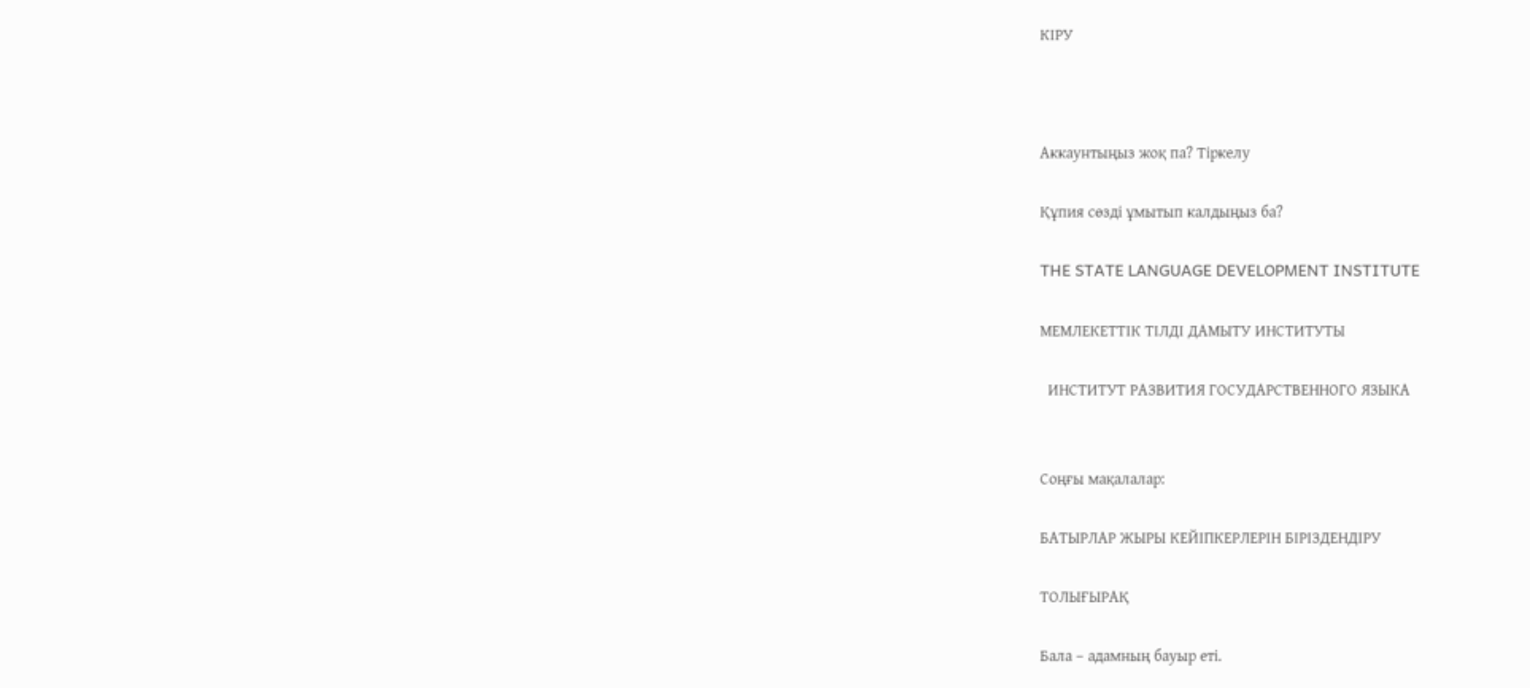КІРУ



Аккаунтыңыз жоқ па? Тіркелу

Құпия сөзді ұмытып калдыңыз ба?

THE STATE LANGUAGE DEVELOPMENT INSTITUTE

МЕМЛЕКЕТТІК ТІЛДІ ДАМЫТУ ИНСТИТУТЫ

  ИНСТИТУТ РАЗВИТИЯ ГОСУДАРСТВЕННОГО ЯЗЫКА


Соңғы мақалалар:

БАТЫРЛАР ЖЫРЫ КЕЙІПКЕРЛЕРІН БІРІЗДЕНДІРУ

ТОЛЫҒЫРАҚ

Бала – адамның бауыр еті.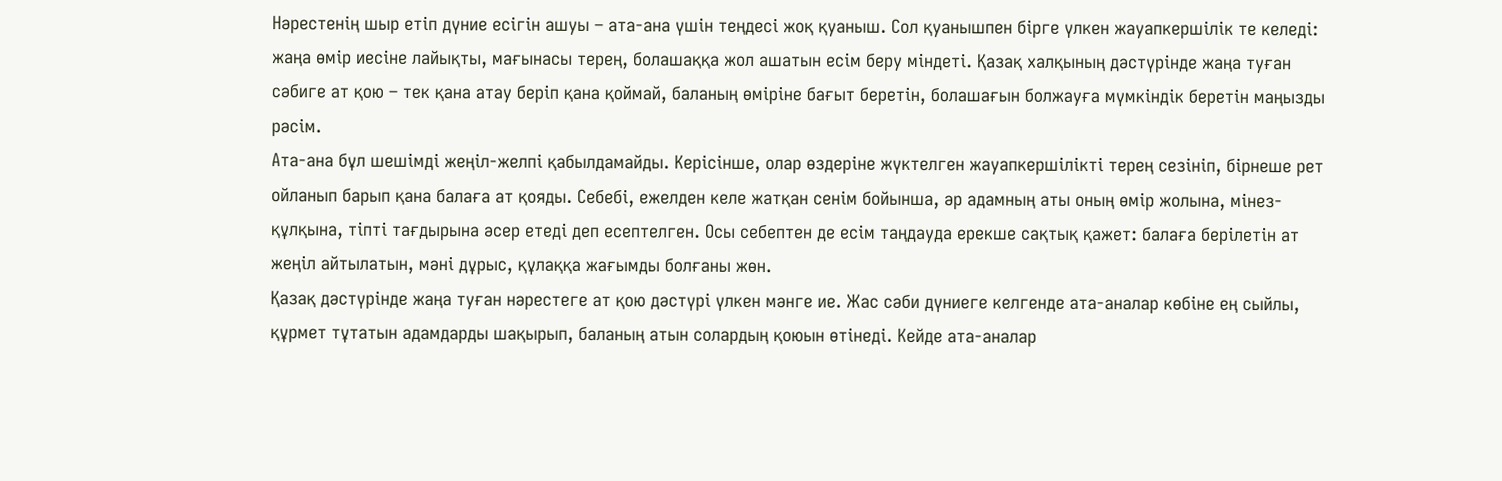Нәрестенің шыр етіп дүние есігін ашуы – ата-ана үшін теңдесі жоқ қуаныш. Сол қуанышпен бірге үлкен жауапкершілік те келеді: жаңа өмір иесіне лайықты, мағынасы терең, болашаққа жол ашатын есім беру міндеті. Қазақ халқының дәстүрінде жаңа туған сәбиге ат қою – тек қана атау беріп қана қоймай, баланың өміріне бағыт беретін, болашағын болжауға мүмкіндік беретін маңызды рәсім.
Ата-ана бұл шешімді жеңіл-желпі қабылдамайды. Керісінше, олар өздеріне жүктелген жауапкершілікті терең сезініп, бірнеше рет ойланып барып қана балаға ат қояды. Себебі, ежелден келе жатқан сенім бойынша, әр адамның аты оның өмір жолына, мінез-құлқына, тіпті тағдырына әсер етеді деп есептелген. Осы себептен де есім таңдауда ерекше сақтық қажет: балаға берілетін ат жеңіл айтылатын, мәні дұрыс, құлаққа жағымды болғаны жөн.
Қазақ дәстүрінде жаңа туған нәрестеге ат қою дәстүрі үлкен мәнге ие. Жас сәби дүниеге келгенде ата-аналар көбіне ең сыйлы, құрмет тұтатын адамдарды шақырып, баланың атын солардың қоюын өтінеді. Кейде ата-аналар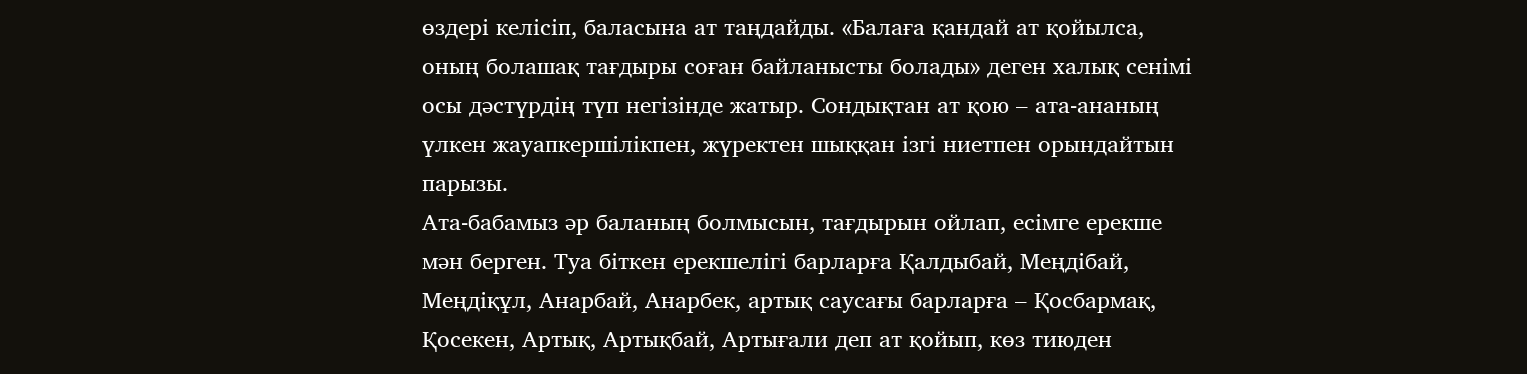өздері келісіп, баласына ат таңдайды. «Балаға қандай ат қойылса, оның болашақ тағдыры соған байланысты болады» деген халық сенімі осы дәстүрдің түп негізінде жатыр. Сондықтан ат қою – ата-ананың үлкен жауапкершілікпен, жүректен шыққан ізгі ниетпен орындайтын парызы.
Ата-бабамыз әр баланың болмысын, тағдырын ойлап, есімге ерекше мән берген. Туа біткен ерекшелігі барларға Қалдыбай, Меңдібай, Меңдіқұл, Анарбай, Анарбек, артық саусағы барларға – Қосбармақ, Қосекен, Артық, Артықбай, Артығали деп ат қойып, көз тиюден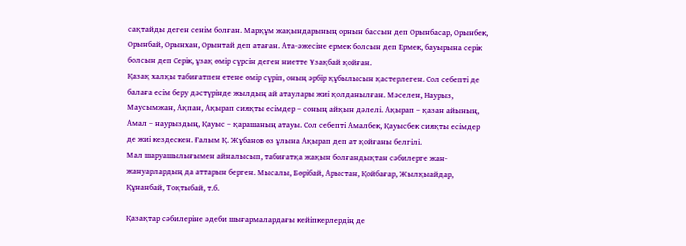сақтайды деген сенім болған. Марқұм жақындарының орнын бассын деп Орынбасар, Орынбек, Орынбай, Орынхан, Орынтай деп атаған. Ата-әжесіне ермек болсын деп Ермек, бауырына серік болсын деп Серік, ұзақ өмір сүрсін деген ниетте Ұзақбай қойған.
Қазақ халқы табиғатпен етене өмір сүріп, оның әрбір құбылысын қастерлеген. Сол себепті де балаға есім беру дәстүрінде жылдың ай атаулары жиі қолданылған. Мәселен, Наурыз, Маусымжан, Ақпан, Ақырап сияқты есімдер – соның айқын дәлелі. Ақырап – қазан айының, Амал – наурыздың, Қауыс – қарашаның атауы. Сол себепті Амалбек, Қауысбек сияқты есімдер де жиі кездескен. Ғалым Қ. Жұбанов өз ұлына Ақырап деп ат қойғаны белгілі.
Мал шаруашылығымен айналысып, табиғатқа жақын болғандықтан сәбилерге жан-жануарлардың да аттарын берген. Мысалы, Бөрібай, Арыстан, Қойбағар, Жылқыайдар, Құнанбай, Тоқтыбай, т.б.

Қазақтар сәбилеріне әдеби шығармалардағы кейіпкерлердің де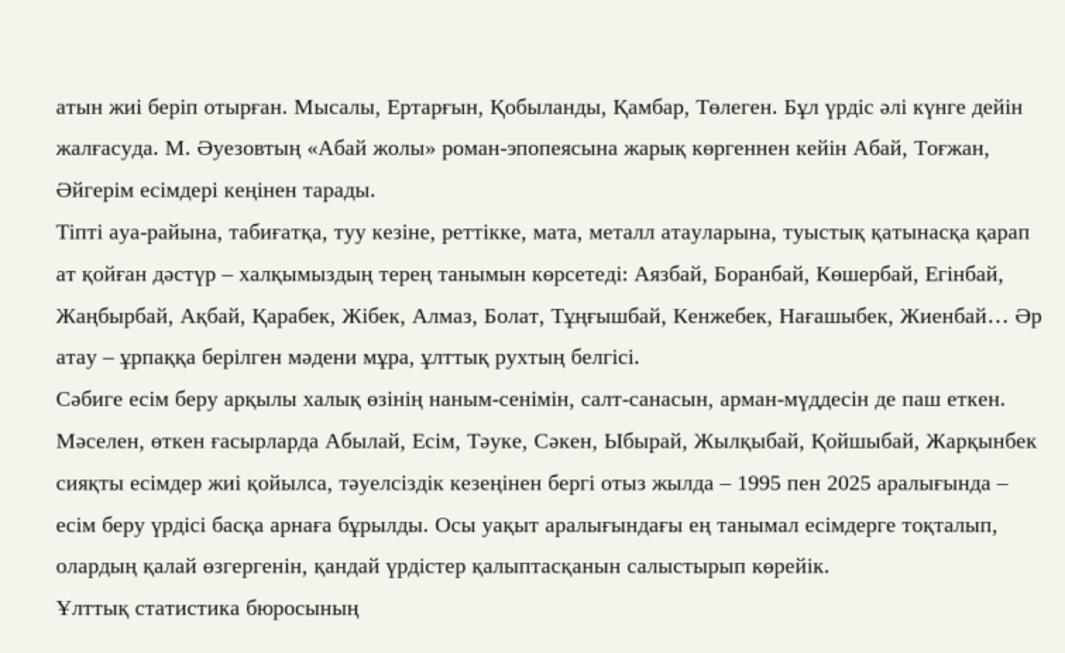атын жиі беріп отырған. Мысалы, Ертарғын, Қобыланды, Қамбар, Төлеген. Бұл үрдіс әлі күнге дейін жалғасуда. М. Әуезовтың «Абай жолы» роман-эпопеясына жарық көргеннен кейін Абай, Тоғжан, Әйгерім есімдері кеңінен тарады.
Тіпті ауа-райына, табиғатқа, туу кезіне, реттікке, мата, металл атауларына, туыстық қатынасқа қарап ат қойған дәстүр – халқымыздың терең танымын көрсетеді: Аязбай, Боранбай, Көшербай, Егінбай, Жаңбырбай, Ақбай, Қарабек, Жібек, Алмаз, Болат, Тұңғышбай, Кенжебек, Нағашыбек, Жиенбай… Әр атау – ұрпаққа берілген мәдени мұра, ұлттық рухтың белгісі.
Сәбиге есім беру арқылы халық өзінің наным-сенімін, салт-санасын, арман-мүддесін де паш еткен. Мәселен, өткен ғасырларда Абылай, Есім, Тәуке, Сәкен, Ыбырай, Жылқыбай, Қойшыбай, Жарқынбек сияқты есімдер жиі қойылса, тәуелсіздік кезеңінен бергі отыз жылда – 1995 пен 2025 аралығында – есім беру үрдісі басқа арнаға бұрылды. Осы уақыт аралығындағы ең танымал есімдерге тоқталып, олардың қалай өзгергенін, қандай үрдістер қалыптасқанын салыстырып көрейік.
Ұлттық статистика бюросының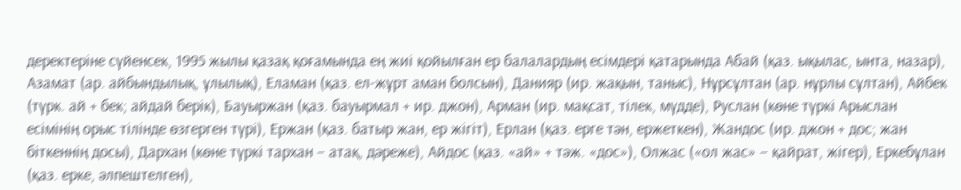деректеріне сүйенсек, 1995 жылы қазақ қоғамында ең жиі қойылған ер балалардың есімдері қатарында Абай (қаз. ықылас, ынта, назар), Азамат (ар. айбындылық, ұлылық), Еламан (қаз. ел-жұрт аман болсын), Данияр (ир. жақын, таныс), Нұрсұлтан (ар. нұрлы сұлтан), Айбек (түрк. ай + бек; айдай берік), Бауыржан (қаз. бауырмал + ир. джон), Арман (ир. мақсат, тілек, мүдде), Руслан (көне түркі Арыслан есімінің орыс тілінде өзгерген түрі), Ержан (қаз. батыр жан, ер жігіт), Ерлан (қаз. ерге тән, ержеткен), Жандос (ир. джон + дос; жан біткеннің досы), Дархан (көне түркі тархан – атақ, дәреже), Айдос (қаз. «ай» + тәж. «дос»), Олжас («ол жас» – қайрат, жігер), Еркебұлан (қаз. ерке, әлпештелген),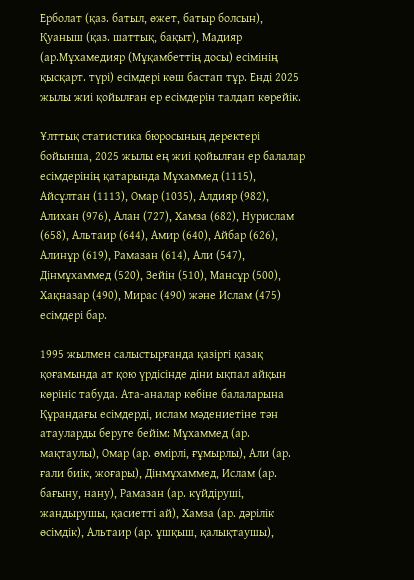Ерболат (қаз. батыл, өжет, батыр болсын), Қуаныш (қаз. шаттық, бақыт), Мадияр (ар.Мұхамедияр (Мұқамбеттің досы) есімінің қысқарт. түрі) есімдері көш бастап тұр. Енді 2025 жылы жиі қойылған ер есімдерін талдап көрейік.

Ұлттық статистика бюросының деректері бойынша, 2025 жылы ең жиі қойылған ер балалар есімдерінің қатарында Мұхаммед (1115), Айсұлтан (1113), Омар (1035), Алдияр (982), Алихан (976), Алан (727), Хамза (682), Нурислам (658), Альтаир (644), Амир (640), Айбар (626), Алинұр (619), Рамазан (614), Али (547), Дінмұхаммед (520), Зейін (510), Мансұр (500), Хақназар (490), Мирас (490) және Ислам (475) есімдері бар.

1995 жылмен салыстырғанда қазіргі қазақ қоғамында ат қою үрдісінде діни ықпал айқын көрініс табуда. Ата-аналар көбіне балаларына Құрандағы есімдерді, ислам мәдениетіне тән атауларды беруге бейім: Мұхаммед (ар. мақтаулы), Омар (ар. өмірлі, ғұмырлы), Али (ар. ғали биік, жоғары), Дінмұхаммед, Ислам (ар. бағыну, нану), Рамазан (ар. күйдіруші, жандырушы, қасиетті ай), Хамза (ар. дәрілік өсімдік), Альтаир (ар. ұшқыш, қалықтаушы),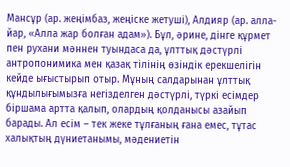Мансұр (ар. жеңімбаз, жеңіске жетуші), Алдияр (ар. алла-йар, «Алла жар болған адам»). Бұл, әрине, дінге құрмет пен рухани мәннен туындаса да, ұлттық дәстүрлі антропонимика мен қазақ тілінің өзіндік ерекшелігін кейде ығыстырып отыр. Мұның салдарынан ұлттық құндылығымызға негізделген дәстүрлі, түркі есімдер біршама артта қалып, олардың қолданысы азайып барады. Ал есім – тек жеке тұлғаның ғана емес, тұтас халықтың дүниетанымы, мәдениетін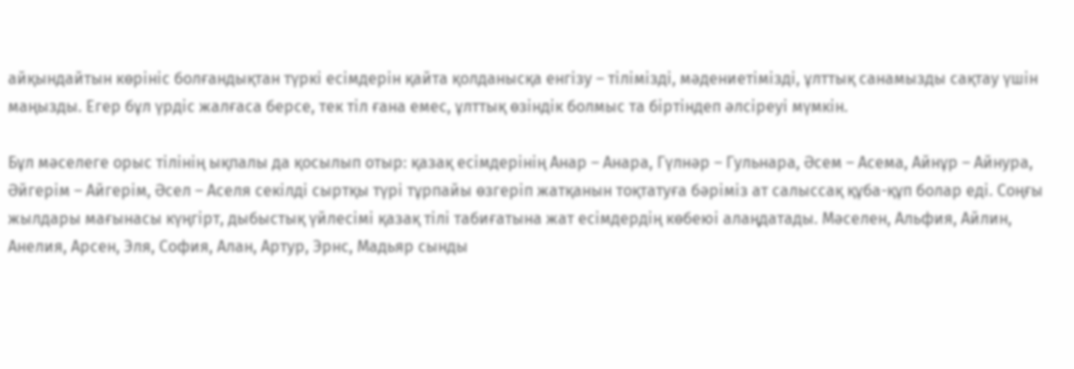айқындайтын көрініс болғандықтан түркі есімдерін қайта қолданысқа енгізу – тілімізді, мәдениетімізді, ұлттық санамызды сақтау үшін маңызды. Егер бұл үрдіс жалғаса берсе, тек тіл ғана емес, ұлттық өзіндік болмыс та біртіндеп әлсіреуі мүмкін.

Бұл мәселеге орыс тілінің ықпалы да қосылып отыр: қазақ есімдерінің Анар – Анара, Гүлнәр – Гульнара, Әсем – Асема, Айнұр – Айнура, Әйгерім – Айгерім, Әсел – Аселя секілді сыртқы түрі тұрпайы өзгеріп жатқанын тоқтатуға бәріміз ат салыссақ құба-құп болар еді. Соңғы жылдары мағынасы күңгірт, дыбыстық үйлесімі қазақ тілі табиғатына жат есімдердің көбеюі алаңдатады. Мәселен, Альфия, Айлин, Анелия, Арсен, Эля, София, Алан, Артур, Эрнс, Мадьяр сынды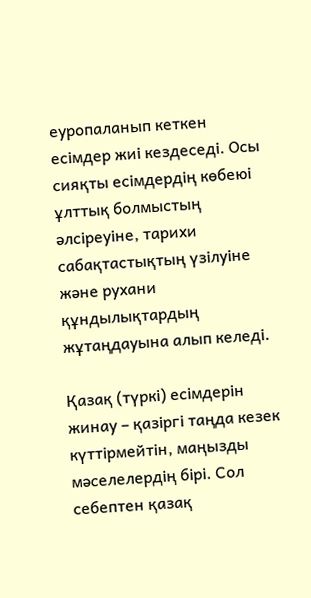еуропаланып кеткен есімдер жиі кездеседі. Осы сияқты есімдердің көбеюі ұлттық болмыстың әлсіреуіне, тарихи сабақтастықтың үзілуіне және рухани құндылықтардың жұтаңдауына алып келеді.

Қазақ (түркі) есімдерін жинау – қазіргі таңда кезек күттірмейтін, маңызды мәселелердің бірі. Сол себептен қазақ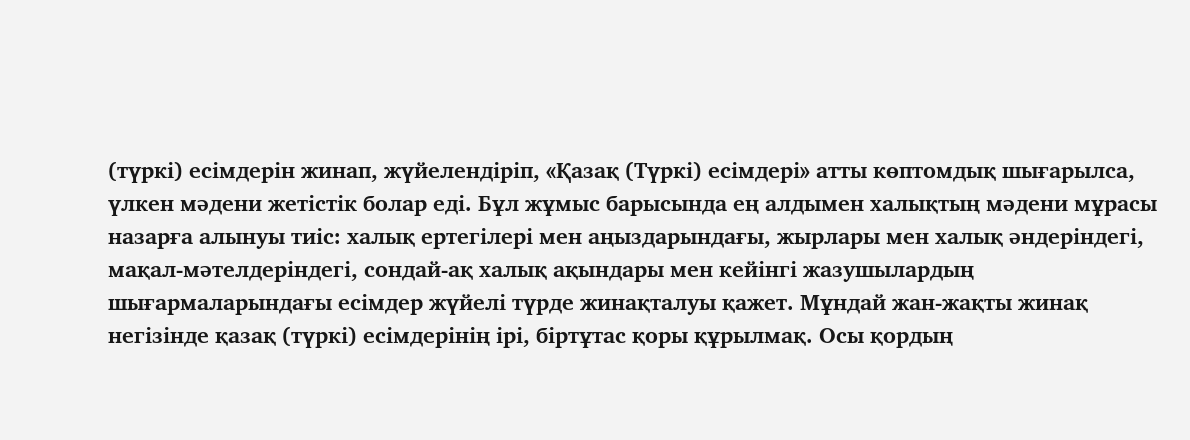(түркі) есімдерін жинап, жүйелендіріп, «Қазақ (Түркі) есімдері» атты көптомдық шығарылса, үлкен мәдени жетістік болар еді. Бұл жұмыс барысында ең алдымен халықтың мәдени мұрасы назарға алынуы тиіс: халық ертегілері мен аңыздарындағы, жырлары мен халық әндеріндегі, мақал-мәтелдеріндегі, сондай-ақ халық ақындары мен кейінгі жазушылардың шығармаларындағы есімдер жүйелі түрде жинақталуы қажет. Мұндай жан-жақты жинақ негізінде қазақ (түркі) есімдерінің ірі, біртұтас қоры құрылмақ. Осы қордың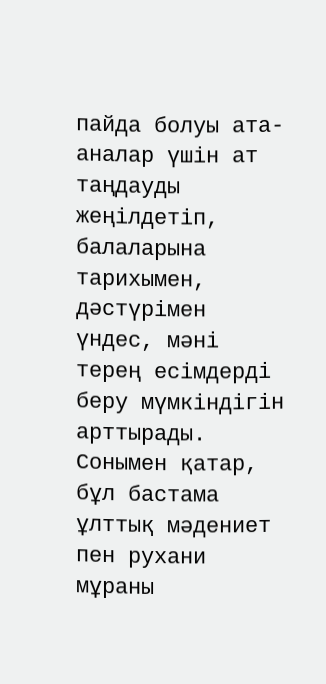пайда болуы ата-аналар үшін ат таңдауды жеңілдетіп, балаларына тарихымен, дәстүрімен үндес, мәні терең есімдерді беру мүмкіндігін арттырады. Сонымен қатар, бұл бастама ұлттық мәдениет пен рухани мұраны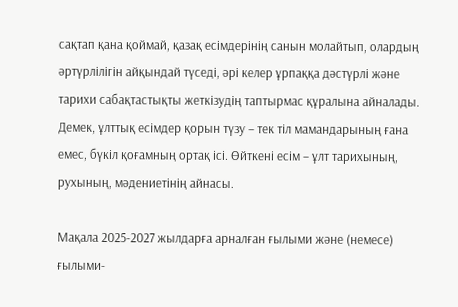сақтап қана қоймай, қазақ есімдерінің санын молайтып, олардың әртүрлілігін айқындай түседі, әрі келер ұрпаққа дәстүрлі және тарихи сабақтастықты жеткізудің таптырмас құралына айналады.
Демек, ұлттық есімдер қорын түзу – тек тіл мамандарының ғана емес, бүкіл қоғамның ортақ ісі. Өйткені есім – ұлт тарихының, рухының, мәдениетінің айнасы.

Мақала 2025-2027 жылдарға арналған ғылыми және (немесе) ғылыми-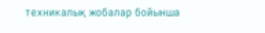техникалық жобалар бойынша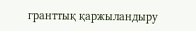гранттық қаржыландыру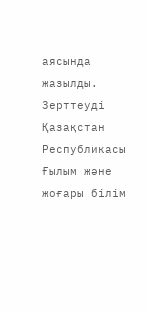аясында жазылды. Зерттеуді Қазақстан Республикасы Ғылым және жоғары білім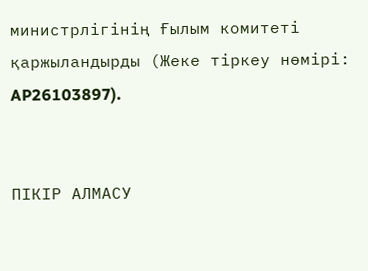министрлігінің Ғылым комитеті қаржыландырды (Жеке тіркеу нөмірі: AP26103897).


ПІКІР АЛМАСУ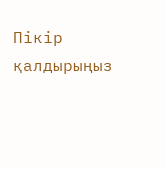Пікір қалдырыңыз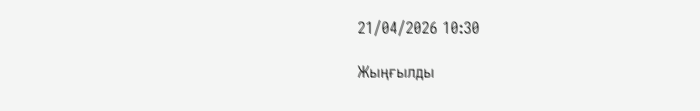21/04/2026 10:30

Жыңғылды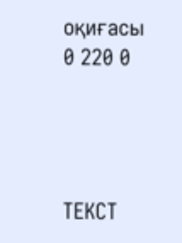оқиғасы
0 220 0




ТЕКСТ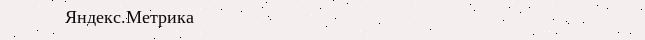Яндекс.Метрика